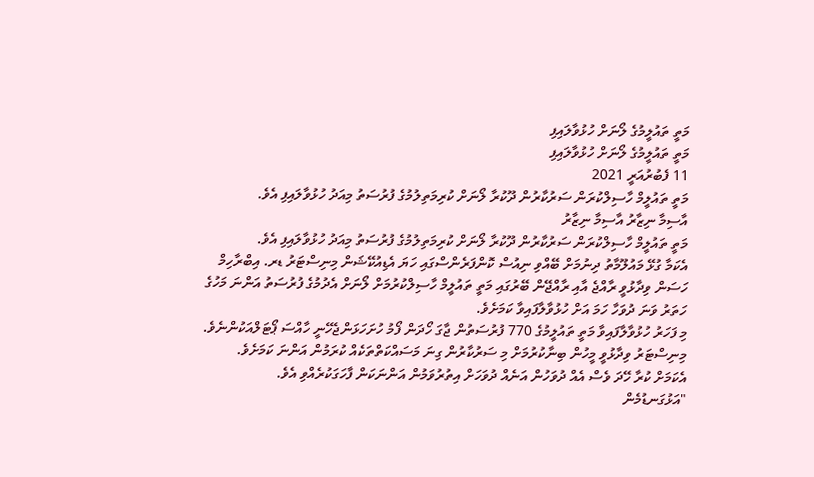މަތީ ތައުލީމުގެ ލޯނަށް ހުޅުވާލައިފި
މަތީ ތައުލީމުގެ ލޯނަށް ހުޅުވާލައިފި
11 ފެބުރުއަރީ 2021
މަތީ ތައުލީމް ހާސިލްކުރަން ސަރުކާރުން ދޫކުރާ ލޯނަށް ކުރިމަތިލުމުގެ ފުރުސަތު މިއަދު ހުޅުވާލައިފި އެވެ.
އާސިމާ ނިޒާރު އާސިމާ ނިޒާރު
މަތީ ތައުލީމް ހާސިލްކުރަން ސަރުކާރުން ދޫކުރާ ލޯނަށް ކުރިމަތިލުމުގެ ފުރުސަތު މިއަދު ހުޅުވާލައިފި އެވެ.
އެކަމާ ގުޅޭ މައުލޫމާތު ދިނުމަށް ބޭއްވި ނިއުސް ކޮންފަރެންސްގައި ހަޔަ އެޑިއުކޭޝަން މިނިސްޓަރު ޑރ. އިބްރާހިމް ހަސަން ވިދާޅުވީ ރާއްޖެ އާއި ރާއްޖޭން ބޭރުގައި މަތީ ތައުލީމް ހާސިލްކުރުމަށް ލޯނަށް އެދުމުގެ ފުރުސަތު އަންނަ މަހުގެ ހަތަރު ވަނަ ދުވަހާ ހަމަ އަށް ހުޅުވާލާފައިވާ ކަމަށެވެ.
މި ފަހަރު ހުޅުވާލާފައިވާ މަތީ ތައުލީމުގެ 770 ފުރުސަތުން ޖާގަ ހޯދަން ފޯމު ހުށަހަޅަންޖެހޭނީ ހާއްސަ ޕޯޓަލްއަކުންނެވެ.
މިނިސްޓަރު ވިދާޅުވީ މީހުން ބިނާކުރުމަށް މި ސަރުކާރުން ގިނަ މަސައްކަތްތަކެއް ކުރަމުން އަންނަ ކަމަށެވެ. އެކަމަށް ކުރާ ހޭދަ ވެސް އެއް ދުވަހުން އަނެއް ދުވަހަށް އިތުރުވަމުން އަންނަކަން ފާހަގަކުރެއްވި އެވެ.
"އަޅުގަނޑުމެން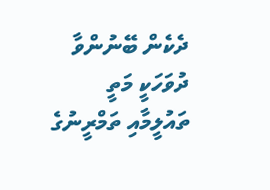ދެކެން ބޭނުންވާ ދުވަހަކީ މަތީ ތައުލީމާއި ތަމްރީނުގެ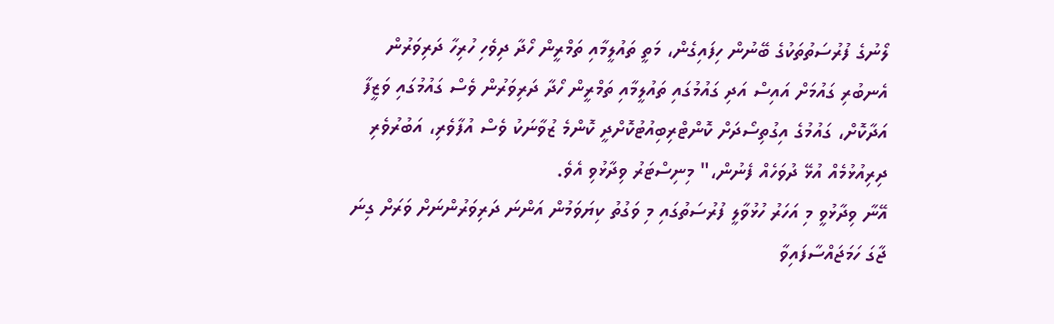ލޯނުގެ ފުރުސަތުތަކުގެ ބޭނުން ހިފައިގެން، މަތީ ތައުލީމާއި ތަމްރީން ހޯދާ ދިވެހި ހުރިހާ ދަރިވަރުން އެނބުރި ގައުމަށް އައިސް އަދި ގައުމުގައި ތައުލީމާއި ތަމްރީން ހޯދާ ދަރިވަރުން ވެސް ގައުމުގައި ވަޒީފާ އަދާކޮށް، ގައުމުގެ އިގުތިސޯދަށް ކޮންޓްރިބިއުޓުކޮށްދީ ކޮންމެ ޒުވާނަކު ވެސް އުފާވެރި، އަބުރުވެރި ދިރިއުޅުމެއް އުޅޭ ދުވަހެއް ފެނުން،" މިނިސްޓަރު ވިދާޅުވި އެވެ.
އޭނާ ވިދާޅުވީ މި އަހަރު ހުޅުވާލީ ފުރުސަތުގައި މި ވަގުތު ކިޔަވަމުން އަންނަ ދަރިވަރުންނަށް ވަރަށް ގިނަ ޖާގަ ހަމަޖައްސާފައިވާ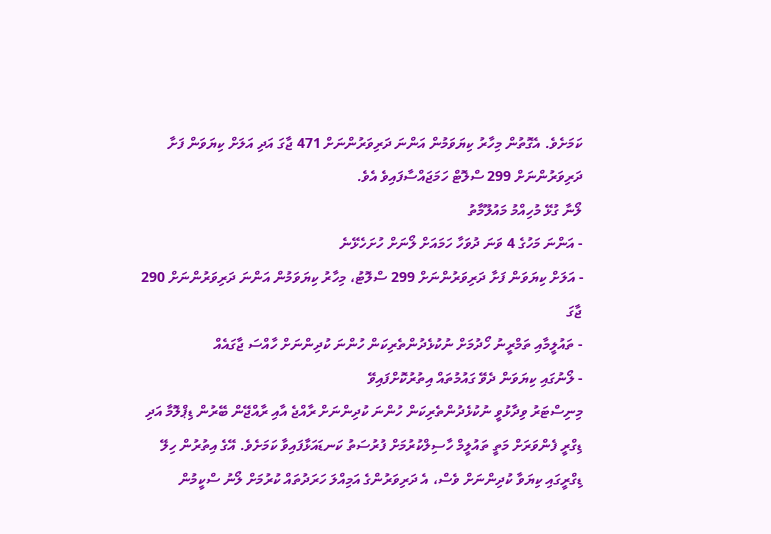ކަމަށެވެ. އެގޮތުން މިހާރު ކިޔަވަމުން އަންނަ ދަރިވަރުންނަށް 471 ޖާގަ އަދި އަލަށް ކިޔަވަން ފަށާ ދަރިވަރުންނަށް 299 ސްލޮޓް ހަމަޖައްސާފައިވެ އެވެ.
ލޯނާ ގުޅޭ މުހިއްމު މައުލޫމާތު
- އަންނަ މަހުގެ 4 ވަނަ ދުވަހާ ހަމައަށް ލޯނަށް ހުށަހެޅޭނެ
- އަލަށް ކިޔަވަން ފަށާ ދަރިވަރުންނަށް 299 ސްލޮޓު، މިހާރު ކިޔަވަމުން އަންނަ ދަރިވަރުންނަށް 290 ޖާގަ
- ތައުލީމާއި ތަމްރީނު ހޯދުމަށް ނުކުޅެދުންތެރިކަން ހުންނަ ކުދިންނަށް ހާއްސަ ޖާގައެއް
- ލޯނުގައި ކިޔަވަން ދެވޭ ގައުމުތައް އިތުރުކޮށްފައިވޭ
މިނިސްޓަރު ވިދާޅުވީ ނުކުޅެދުންތެރިކަން ހުންނަ ކުދިންނަށް ރާއްޖެ އާއި ރާއްޖޭން ބޭރުން ޑިޕްލޮމާ އަދި ޑިގްރީ ފެންވަރަށް މަތީ ތައުލީމް ހާސިލްކުރުމަށް ފުރުސަތު ކަނޑައަޅާފައިވާ ކަމަށެވެ. އޭގެ އިތުރުން ހިލޭ ޑިގްރީގައި ކިޔަވާ ކުދިންނަށް ވެސް، އެ ދަރިވަރުންގެ އަމިއްލަ ހަރަދުތައް ކުރުމަށް ލޯނު ސްކީމުން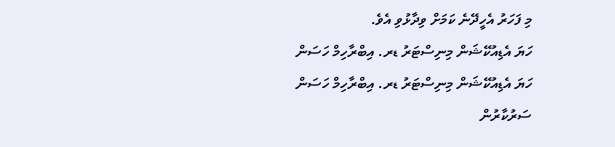މި ފަހަރު އެހީދޭނެ ކަމަށް ވިދާޅުވި އެވެ.
ހަޔަ އެޑިއުކޭޝަން މިނިސްޓަރު ޑރ. އިބްރާހިމް ހަސަން
ހަޔަ އެޑިއުކޭޝަން މިނިސްޓަރު ޑރ. އިބްރާހިމް ހަސަން
ސަރުކާރުން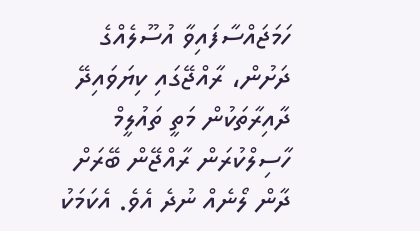ހަމަޖައްސާފައިވާ އުސޫލެއްގެ ދަށުން، ރާއްޖޭގައި ކިޔަވައިދޭ ދާއިރާތަކުން މަތީ ތައުލީމް ހާސިލްކުރަން ރާއްޖޭން ބޭރަށް ދާން ލޯނެއް ނުދެ އެވެ. އެކަމަކު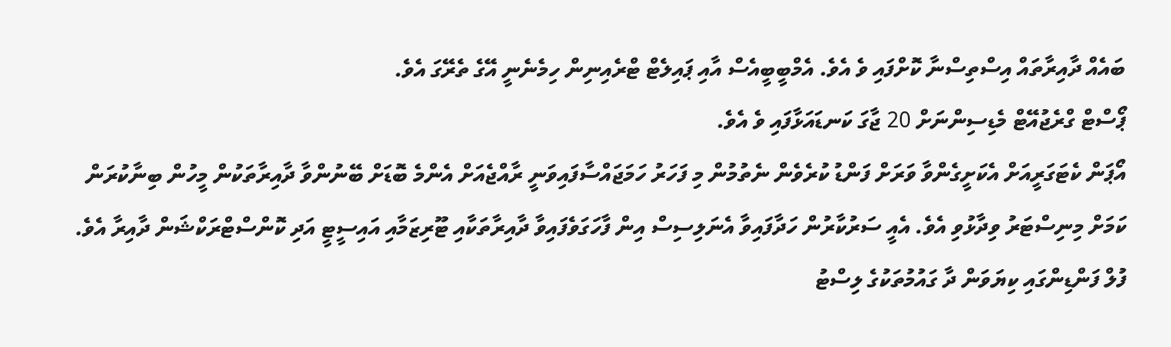ބައެއް ދާއިރާތައް އިސްތިސްނާ ކޮށްފައި ވެ އެވެ. އެމްބީބީއެސް އާއި ޕައިލެޓް ޓްރެއިނިން ހިމެނެނީ އޭގެ ތެރޭގަ އެވެ.
ޕޯސްޓް ގްރެޖުއޭޓް މެޑިސިންނަށް 20 ޖާގަ ކަނޑައަޅާފައި ވެ އެވެ.
އޯޕަން ކެޓަގަރީއަށް އެކަށީގެންވާ ވަރަށް ފަންޑު ކުރެވެން ނެތުމުން މި ފަހަރު ހަމަޖައްސާފައިވަނީ ރާއްޖެއަށް އެންމެ ބޮޑަށް ބޭނުންވާ ދާއިރާތަކުން މީހުން ބިނާކުރަން ކަމަށް މިނިސްޓަރު ވިދާޅުވި އެވެ. އެއީ ސަރުކާރުން ހަދާފައިވާ އެނަލިސިސް އިން ފާހަގަވެފައިވާ ދާއިރާތަކާއި ޓޫރިޒަމާއި އައިސީޓީ އަދި ކޮންސްޓްރަކްޝަން ދާއިރާ އެވެ.
ފުލް ފަންޑިންގައި ކިޔަވަން ދާ ގައުމުތަކުގެ ލިސްޓު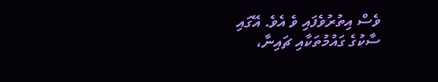ވެސް އިތުރުވެފައި ވެ އެވެ. އޭގައި ސާކުގެ ގައުމުތަކާއި ޗައިނާ،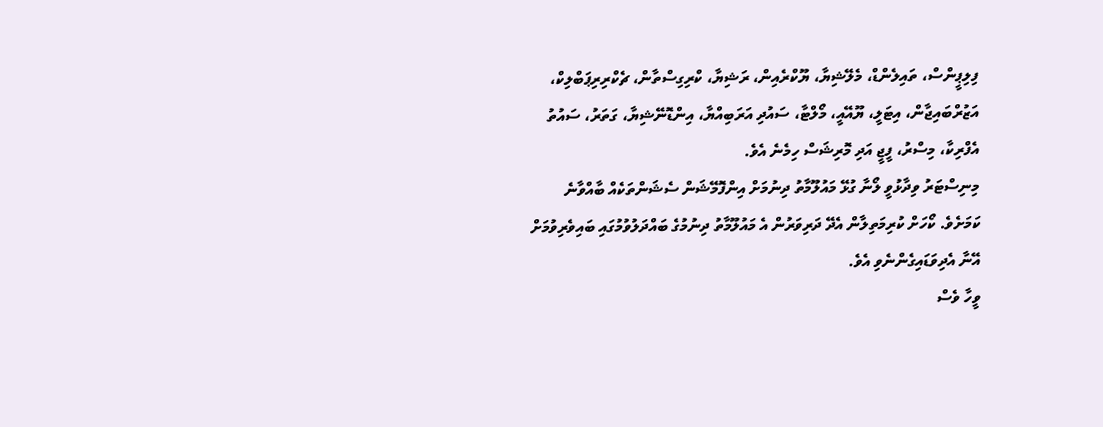ފިލިޕީންސް، ތައިލެންޑް، މެލޭޝިޔާ، ޔޫކްރެއިން، ރަޝިޔާ، ކްރިގިސްތާން، ޗެކްރިރިޕަބްލިކް، އަޒުރްބައިޖާން، އިޓަލީ، ޔޫއޭއީ، މޯލްޓާ، ސައުދި އަރަބިއްޔާ، އިންޑޮނޭޝިޔާ، ގަތަރު، ސައުތު އެފްރިކާ، މިސްރު، ފީޖީ އަދި މޮރިޝަސް ހިމެނެ އެވެ.
މިނިސްޓަރު ވިދާޅުވީ ލޯނާ ގުޅޭ މައުލޫމާތު ދިނުމަށް އިންފޮމޭޝަން ސެޝަންތަކެއް ބާއްވާނެ ކަމަށެވެ. ކޯހަށް ކުރިމަތިލާން އެދޭ ދަރިވަރުން އެ މައުލޫމާތު ދިނުމުގެ ބައްދަލުވުމުގައި ބައިވެރިވުމަށް އޭނާ އެދިވަޑައިގެންނެވި އެވެ.
ވީހާ ވެސް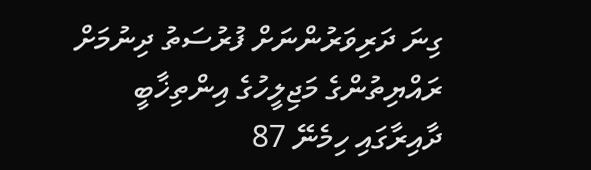ގިނަ ދަރިވަރުންނަށް ފުރުސަތު ދިނުމަށް ރައްޔިތުންގެ މަޖިލީހުގެ އިންތިޚާބީ ދާއިރާގައި ހިމެނޭ 87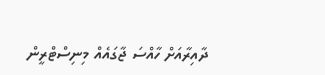ދާއިރާއަށް ހާއްސަ ޖާގައެއް މިނިސްޓްރީން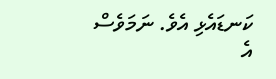ކަނޑައެޅި އެވެ. ނަމަވެސް އެ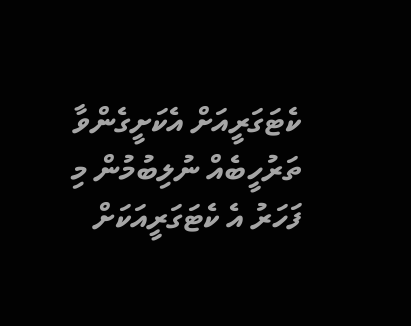ކެޓަގަރީއަށް އެކަށީގެންވާ ތަރުހީބެއް ނުލިބުމުން މި ފަހަރު އެ ކެޓަގަރީއަކަށް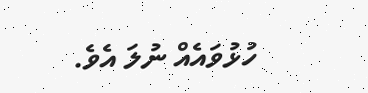ހުޅުވައެއް ނުލަ އެވެ.